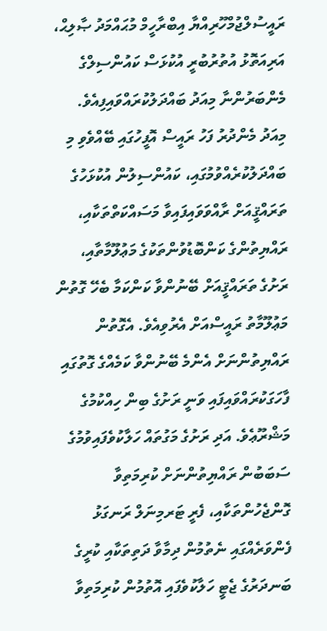ރައީސުލްޖުމްހޫރިއްޔާ އިބްރާހީމް މުޙައްމަދު ޞާލިޙް، އަރިއަތޮޅު އުތުރުބުރީ އުކުޅަސް ކައުންސިލްގެ މެންބަރުންނާ މިއަދު ބައްދަލުކުރައްވައިފިއެވެ.
މިއަދު މެންދުރު ފަހު ރައީސް އޮފީހުގައި ބޭއްވެވި މި ބައްދަލުކުރެއްވުމުގައި، ކައުންސިލުން އުކުޅަހުގެ ތަރައްޤީއަށް ރާއްވަވައިފައިވާ މަސައްކަތްތަކާއި، ރައްޔިތުންގެ ކަންބޮޑުވުންތަކުގެ މަޢުލޫމާތާއި، ރަށުގެ ތަރައްޤީއަށް ބޭނުންވާ ކަންކަމާ ބެހޭ ގޮތުން މަޢުލޫމާތު ރައީސްއަށް އެރުވިއެވެ. އެގޮތުން ރައްޔިތުންނަށް އެންމެ ބޭނުންވާ ކަމެއްގެ ގޮތުގައި ފާހަގަކުރައްވައިފައި ވަނީ ރަށުގެ ބިން ހިއްކުމުގެ މަޝްރޫޢެވެ. އަދި ރަށުގެ މަގުތައް ހަލާކުވެފައިވުމުގެ ސަބަބުން ރައްޔިތުންނަށް ކުރިމަތިވާ ގޮންޖެހުންތަކާއި، ފެރީ ޓަރމިނަލް ރަނގަޅު ފެންވަރެއްގައި ނެތުމުން ދިމާވާ ދަތިތަކާއި ކުރީގެ ބަނދަރުގެ ޖެޓީ ހަލާކުވެފައި އޮތުމުން ކުރިމަތިވާ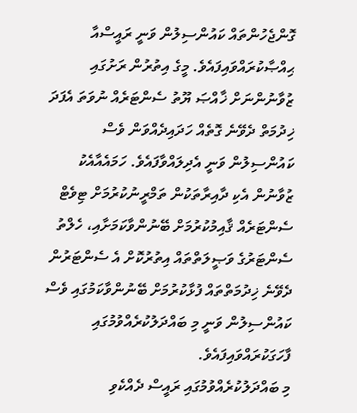ގޮންޖެހުންތައް ކައުންސިލުން ވަނީ ރައީސްއާ ޙިއްޞާކުރައްވައިފައެވެ. މީގެ އިތުރުން ރަށުގައި ޒުވާނުންނަށް ޚާއްޞަ ޔޫތު ސެންޓަރެއް ނުވަތަ އެފަދަ ޚިދުމަތް ދެވޭނެ ގޮތެއް ހަދައިދެއްވަން ވެސް ކައުންސިލުން ވަނީ އެދިލައްވާފައެވެ. ހަމައެއާއެކު ޒުވާނުން އެކި ދާއިރާތަކުން ތަމްރީނުކުރުމަށް ޓިވެޓް ސެންޓަރެއް ޤާއިމުކުރުމަށް ބޭނުންވާކަމަށާއި، ހެލްތު ސެންޓަރުގެ ވަޞީލަތްތައް އިތުރުކޮށް އެ ސެންޓަރުން ދެވޭނެ ޚިދުމަތްތައް ފުޅާކުރުމަށް ބޭނުންވާކަމުގައި ވެސް ކައުންސިލުން ވަނީ މި ބައްދަލުކުރެއްވުމުގައި ފާހަގަކުރައްވައިފައެވެ.
މި ބައްދަލުކުރެއްވުމުގައި ރައީސް ދެއްކެވި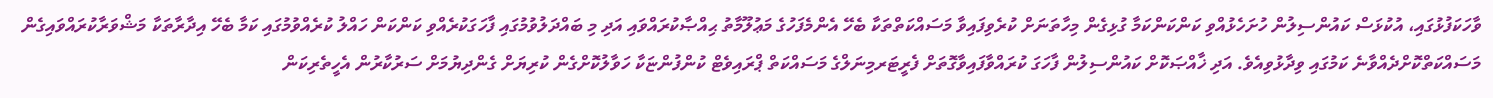ވާހަކަފުޅުގައި، އުކުޅަސް ކައުންސިލުން ހުށަހެޅުއްވި ކަންކަންކަމާ ގުޅިގެން މިހާތަނަށް ކުރެވިފައިވާ މަސައްކަތްތަކާ ބެހޭ އެންމެފަހުގެ މަޢުލޫމާތު ޙިއްޞާކުރައްވައި އަދި މި ބައްދަލުވުމުގައި ފާހަގަކުރެއްވި ކަންކަން ހައްލު ކުރެއްވުމުގައި ކަމާ ބެހޭ އިދާރާތަކާ މަޝްވަރާކުރައްވައިގެން މަސައްކަތްކޮށްދެއްވާނެ ކަމުގައި ވިދާޅުވިއެވެ. އަދި ޚާއްޞަކޮށް ކައުންސިލުން ފާހަގަ ކުރައްވާފައިވާގޮތަށް ފެރީޓަރމިނަލްގެ މަސައްކަތް ޕްރައިވެޓް ކުންފުންޏަކާ ހަވާލުކޮށްގެން ކުރިޔަށް ގެންދިޔުމަށް ސަރުކާރުން އެހީތެރިކަން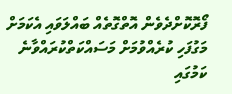ފޯރޮކޮށްދެވެން އޮތްގޮތެއް ބައްލަވައި އެކަމަށް މަގުފަހި ކުރެއްވުމަށް މަސައްކަތްކުރައްވާނެ ކަމުގައި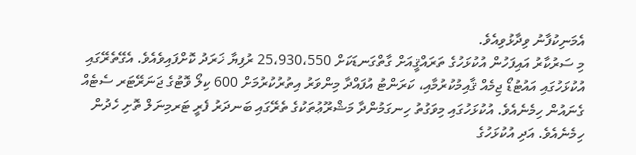އެމަނިކުފާނު ވިދާޅުވިއެވެ.
މި ސަރުކާރު އައިފަހުން އުކުޅަހުގެ ތަރައްޤީއަށް ގާތްގަނޑަކަށް 25،930،550 ރުފިޔާ ޚަރަދު ކޮށްފައިވެއެވެ. އެގޭތެރޭގައި އުކުޅަހުގައި އައުޓުޑޯ ޖިމެއް ޤާއިމުކުރުމާއި، ކަރަންޓު އުފައްދާ މިންވަރު އިތުރުކުރުމަށް 600 ކިލޯ ވޮޓުގެ ޖަނަރޭޓަރ ސެޓެއް ގެނައުން ހިމެނެއެވެ. އުކުޅަހުގައި މިވަގުތު ހިނގަމުންދާ މަޝްރޫޢުތަކުގެ ތެރޭގައި ބަނދަރު ފެރީ ޓަރމިނަލް ތޮށި ހެދުން ހިމެނެއެވެ. އަދި އުކުޅަހުގެ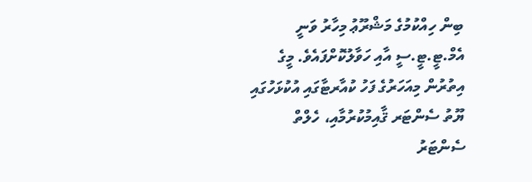ބިން ހިއްކުމުގެ މަޝްރޫޢު މިހާރު ވަނީ އެމް.ޓީ.ޓީ.ސީ އާއި ހަވާލުކޮށްފައެވެ. މީގެ އިތުރުން މިއަހަރުގެ ފަހު ކުއާރޓާގައި އުކުޅަހުގައި ޔޫތު ސެންޓަރ ޤާއިމުކުރުމާއި، ހެލްތް ސެންޓަރު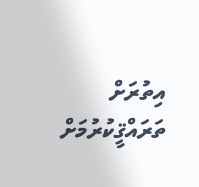އިތުރަށް ތަރައްޤީކުރުމަށް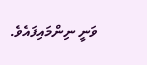ވަނީ ނިންމައިފައެވެ.